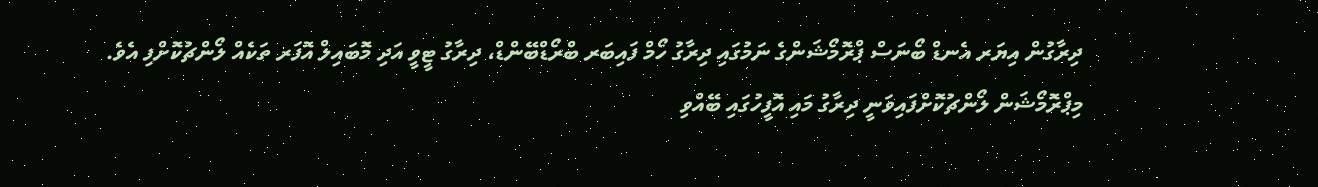ދިރާގުން އިޔަރ އެނޑް ބޯނަސް ޕްރޮމޯޝަންގެ ނަމުގައި ދިރާގު ހޯމް ފައިބަރ ބްރޯޑްބޭންޑް، ދިރާގު ޓީވީ އަދި މޮބައިލް އޮފަރ ތަކެއް ލޯންޗުކޮށްފި އެވެ.
މިޕްރޮމޯޝަން ލޯންޗުކޮށްފައިވަނީ ދިރާގު މައި އޮފީހުގައި ބޭއްވި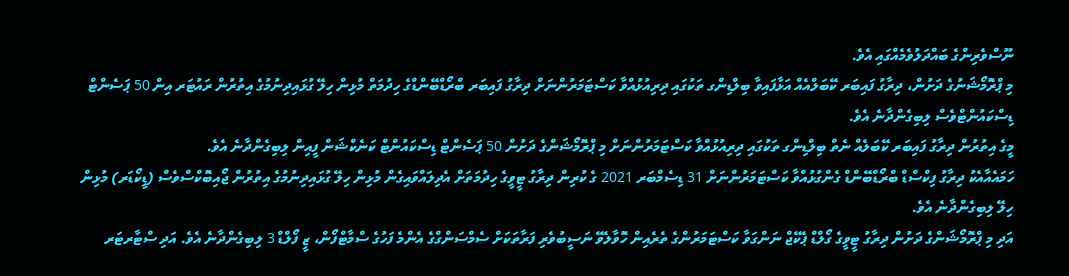ނޫސްވެރިންގެ ބައްދަލުވެމެއްގައި އެވެ.
މި ޕްރޮމޯޝަނުގެ ދަށުން، ދިރާގު ފައިބަރ ކޭބަލްއެއް އަޅާފައިވާ ބިލްޑިންގ ތަކުގައި ދިރިއުޅުއްވާ ކަސްޓަމަރުންނަށް ދިރާގު ފައިބަރ ބްރޯޑްބޭންޑްގެ ހިދުމަތް މުޅިން ހިލޭ ގުޅައިދިނުމުގެ އިތުރުން ރައުޓަރ އިން 50 ޕަސެންޓް ޑިސްކައުންޓްވެސް ލިބިގެންދާނެ އެވެ.
މީގެ އިތުރުން ދިރާގު ފައިބަރ ކޭބަލެއް ނެތް ބިލްޑިންގ ތަކުގައި ދިރިއުޅުއްވާ ކަސްޓަމަރުންނަށް މި ޕްރޮމޯޝަންގެ ދަށުން 50 ޕަސެންޓް ޑިސްކައުންޓް ކަނެކްޝަން ފީއިން ލިބިގެންދާނެ އެވެ.
ހަމައެއާއެކު ދިރާގު ފިކްސްޑް ބްރޯޑްބޭންޑް ގެންގުޅުއްވާ ކަސްޓަމަރުންނަށް 31 ޑިސެމްބަރ 2021 ގެ ކުރިން ދިރާގު ޓީވީގެ ހިދުމަތަށް އެދިލައްވައިގެން މުޅިން ހިލޭ ގުޅައިދިނުމުގެ އިތުރުން ޖޯއިބޮކްސްވެސް (ޑީކޯޑަރ) މުޅިން ހިލޭ ލިބިގެންދާނެ އެވެ.
އަދި މި ޕްރޮމޯޝަންގެ ދަށުން ދިރާގު ޓީވީގެ ގޯލްޑް ޕެކޭޖް ނަންގަވާ ކަސްޓަމަރުންގެ ތެރެއިން ހޮވާލެވޭ ނަސީބުވެރި ފަރާތަކަށް ސެމްސަންގްގެ އެންމެ ފަހުގެ ސްމާޓްފޯން، ޒީ ފޯލްޑް 3 ލިބިގެންދާނެ އެވެ. އަދި ސްޓާރޓަރ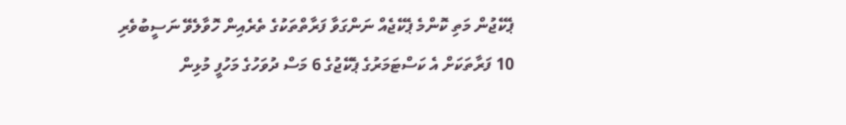ޕެކޭޖުން މަތި ކޮންމެ ޕެކޭޖެއް ނަންގަވާ ފަރާތްތަކުގެ ތެރެއިން ހޮވާލެވޭ ނަސީބުވެރި 10 ފަރާތަކަށް އެ ކަސްޓަމަރުގެ ޕެކޭޖުގެ 6 މަސް ދުވަހުގެ މަހުފީ މުޅިން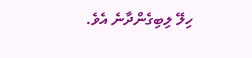ހިލޭ ލިބިގެންދާނެ އެވެ.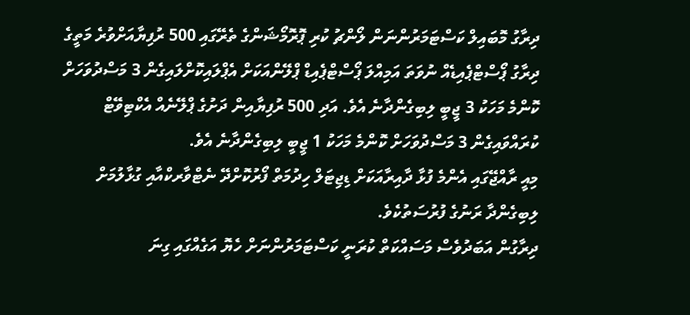ދިރާގު މޮބައިލް ކަސްޓަމަރުންނަން ލޯންޗު ކުރި ޕޮރޮމޯޝަންގެ ތެރޭގައި 500 ރުފިޔާއަށްވުރެ މަތީގެ ދިރާގު ޕޯސްޓްޕެއިޑެއް ނުވަތަ އަމިއްލަ ޕޯސްޓްޕެއިޑް ޕްލޭންއަކަށް އެޕްލައިކޮށްލައިގެން 3 މަސްދުވަހަށް ކޮންމެ މަހަކު 3 ޖީބީ ލިބިގެންދާނެ އެވެ. އަދި 500 ރުފިޔާއިން ދަށުގެ ޕްލޭނެއް އެކްޓިވޭޓް ކުރައްވައިގެން 3 މަސްދުވަހަށް ކޮންމެ މަހަކު 1 ޖީބީ ލިބިގެންދާނެ އެވެ.
މިއީ ރާއްޖޭގައި އެންމެ ފުޅާ ދާއިރާއަކަށް ޑިޖިޓަލް ހިދުމަތް ފޯރުކޮށްދޭ ނެޓްވާރކްއާއި ގުޅާލުމަށް ލިބިގެންދާ ރަނުގެ ފުރުސަތުކެވެ.
ދިރާގުން އަބަދުވެސް މަސައްކަތް ކުރަނީ ކަސްޓަމަރުންނަށް ހެޔޮ އަގެއްގައި ގިނަ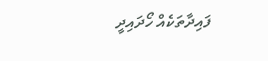ފައިދާތަކެއް ހޯދައިދީ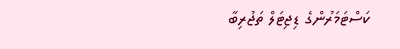ކަސްޓަމަރުންގެ ޑިޖިޓަލް ތަޖުރިބާ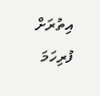އިތުރަށް ފުރިހަމަ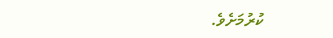ކުރުމަށެވެ.